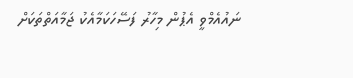ނައުއެމްވީ އެޕުން މިހާރު ފަސޭހަކަމާއެކު ޖަމާއަތްތަކަށް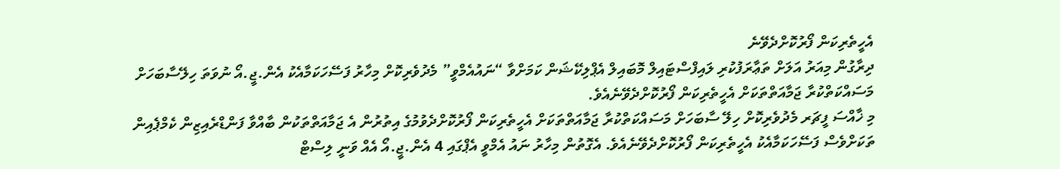އެހީތެރިކަން ފޯރުކޮށްދެވޭނެ
ދިރާގުން މިއަރު އަލަށް ތަޢާރަފުކުރި ލައިފްސްޓައިލް މޮބައިލް އެޕްލިކޭޝަން ކަމަށްވާ “ނައުއެމްވީ” މެދުވެރިކޮށް މިހާރު ފަސޭހަކަމާއެކު އެން.ޖީ.އޯ ނުވަތަ ހިލޭސާބަހަށް މަސައްކަތްކުރާ ޖަމާއަތްތަކަށް އެހީތެރިކަން ފޯރުކޮށްދެވޭނެއެވެ.
މި ޚާއްސަ ފީޗަރ މެދުވެރިކޮށް ހިލޭ ސާބަހަށް މަސައްކަތްކުރާ ޖަމާއަތްތަކަށް އެހީތެރިކަން ފޯރުކޮށްދެވުމުގެ އިތުރުން އެ ޖަމާއަތްތަކުން ބާއްވާ ފަންޑްރެއިޒިން ކެމްޕެއިން ތަކަށްވެސް ފަސޭހަކަމާއެކު އެހީތެރިކަން ފޯރުކޮށްދެވޭނެއެވެ. އެގޮތުން މިހާރު ނައު އެމްވީ އެޕްގައި 4 އެން.ޖީ.އޯ އެއް ވަނީ ލިސްޓް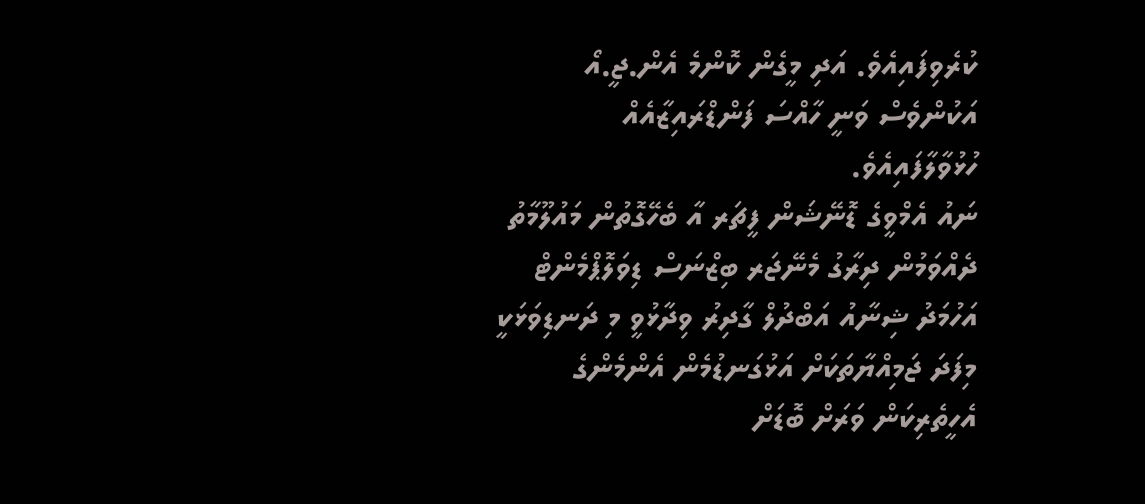ކުރެވިފައިއެވެ. އަދި މީގެން ކޮންމެ އެން.ޖީ.އޯ އަކުންވެސް ވަނީ ހާއްސަ ފަންޑްރައިޒާއެއް ހުޅުވާލާފައިއެވެ.
ނައު އެމްވީގެ ޑޮނޭޝަން ފީޗަރ އާ ބެހޭގޮތުން މައުލޫމާތު ދެއްވަމުން ދިރާގު މެނޭޖަރ ބިޒްނަސް ޑިވަލޮޕްމެންޓް އަހުމަދު ޝިނާއު އަބްދުލް ގާދިރު ވިދާޅުވީ މި ދަނޑިވަޅަކީ މިފަދަ ޖަމިއްޔާތަކަށް އަޅުގަނޑުމެން އެންމެންގެ އެހީތެރިކަން ވަރަށް ބޮޑަށް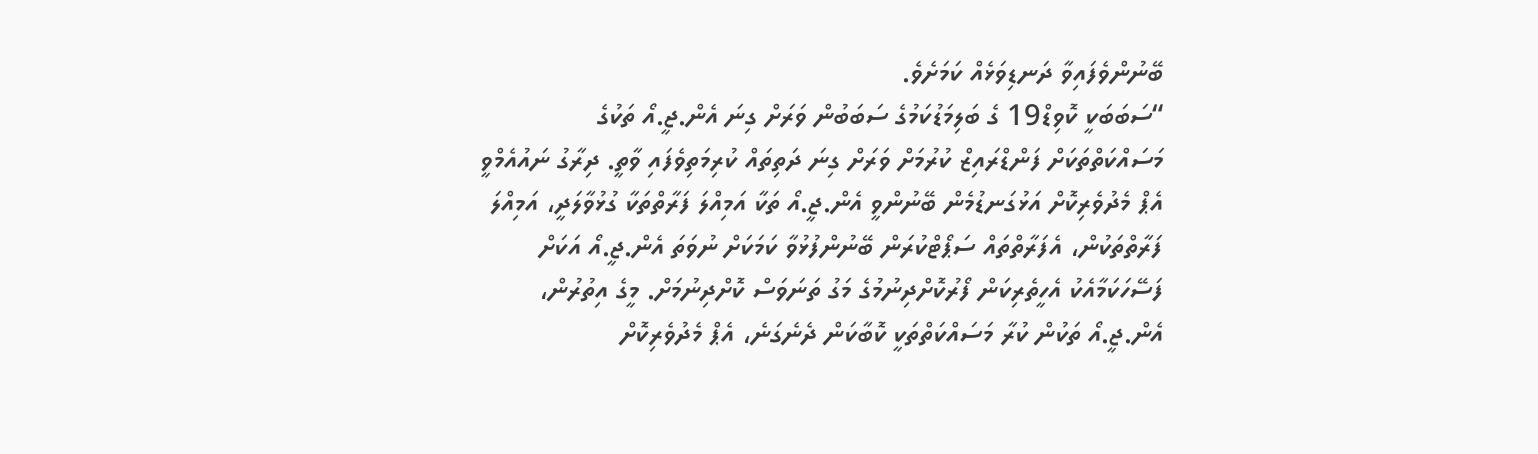ބޭނުންވެފައިވާ ދަނޑިވަޅެއް ކަމަށެވެ.
“ސަބަބަކީ ކޮވިޑް19 ގެ ބަލިމަޑުކަމުގެ ސަބަބުން ވަރަށް ގިނަ އެން.ޖީ.އޯ ތަކުގެ މަސައްކަތްތަކަށް ފަންޑްރައިޒް ކުރުމަށް ވަރަށް ގިނަ ދަތިތައް ކުރިމަތިވެފައި ވާތީ. ދިރާގު ނައުއެމްވީ އެޕް މެދުވެރިކޮށް އަޅުގަނޑުމެން ބޭނުންވީ އެން.ޖީ.އޯ ތަކާ އަމިއްލަ ފަރާތްތަކާ ގުޅުވާލަދީ، އަމިއްލަ ފަރާތްތަކުން، އެފަރާތްތައް ސަޕޯޓްކުރަން ބޭނުންފުޅުވާ ކަމަކަށް ނުވަތަ އެން.ޖީ.އޯ އަކަށް ފަސޭހަކަމާއެކު އެހީތެރިކަން ފޯރުކޮށްދިނުމުގެ މަގު ތަނަވަސް ކޮށްދިނުމަށް. މީގެ އިތުރުން، އެން.ޖީ.އޯ ތަކުން ކުރާ މަސައްކަތްތަކީ ކޮބާކަން ދެނެގަނެ، އެޕް މެދުވެރިކޮށް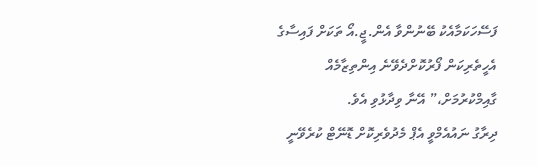ފަސޭހަކަމާއެކު ބޭނުންވާ އެން.ޖީ.އޯ ތަކަށް ފައިސާގެ އެހީތެރިކަން ފޯރުކޮށްދެވޭނެ އިންތިޒާމެއް ގާއިމްކުރުމަށް،” އޭނާ ވިދާޅުވި އެވެ.
ދިރާގު ނައުއެމްވީ އެޕް މެދުވެރިކޮށް ޑޮނޭޓް ކުރެވޭނީ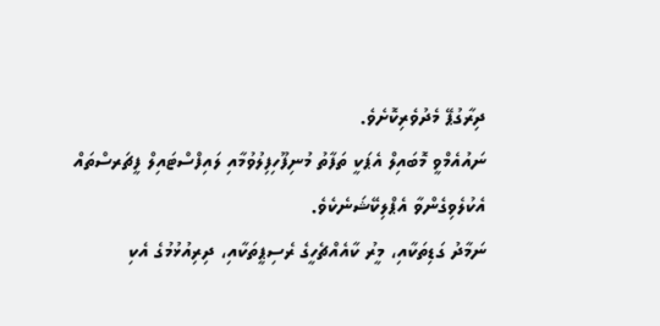ދިރާގުޕޭ މެދުވެރިކޮށެވެ.
ނައުއެމްވީ މޮބައިލް އެޕަކީ ތަފާތު މުނިފޫހިފިލުވުމާއި ލައިފްސްޓައިލް ފީޗަރސްތައް އެކުލެވިގެންވާ އެޕްލިކޭޝަނެކެވެ.
ނަމާދު ގަޑިތަކާއި، މީރު ކާއެއްޗެހީގެ ރެސިޕީތަކާއި، ދިރިއުޅުމުގެ އެކި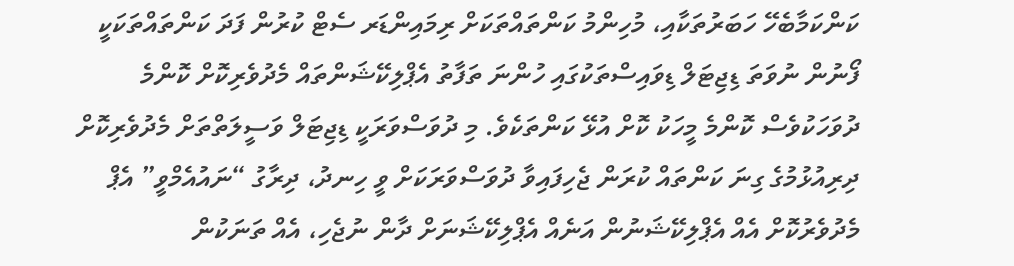ކަންކަމާބެހޭ ހަބަރުތަކާއި، މުހިންމު ކަންތައްތަކަށް ރިމައިންޑަރ ސެޓް ކުރުން ފަދަ ކަންތައްތަކަކީ ފޯނުން ނުވަތަ ޑިޖިޓަލް ޑިވައިސްތަކުގައި ހުންނަ ތަފާތު އެޕްލިކޭޝަންތައް މެދުވެރިކޮށް ކޮންމެ ދުވަހަކުވެސް ކޮންމެ މީހަކު ކޮށް އުޅޭ ކަންތަކެވެ. މި ދުވަސްވަރަކީ ޑިޖިޓަލް ވަސީލަތްތަށް މެދުވެރިކޮށް  ދިރިއުޅުމުގެ ގިނަ ކަންތައް ކުރަން ޖެހިފައިވާ ދުވަސްވަރަކަށް ވީ ހިނދު، ދިރާގު “ނައުއެމްވީ” އެޕް މެދުވެރުކޮށް އެއް އެޕްލިކޭޝަނުން އަނެއް އެޕްލިކޭޝަނަށް ދާން ނުޖެހި، އެއް ތަނަކުން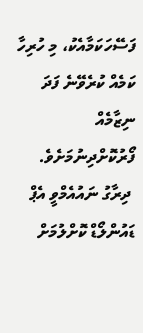ފަސޭހަކަމާއެކު، މި ހުރިހާ ކަމެއް ކުރެވޭނެ ފަދަ ނިޒާމެއް ފޯރުކޮށްދިނުމަށެވެ.
 ދިރާގު ނައުއެމްވީ އެޕް ޑައުންލޯޑް ކޮށްލުމަށް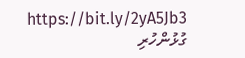https://bit.ly/2yA5Jb3
ގުޅުންހުރި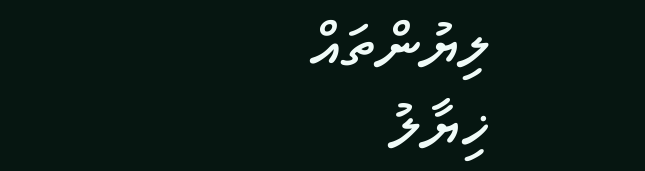ލިޔުންތައް
ޚިޔާލު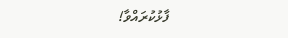ފާޅުކުރައްވާ!